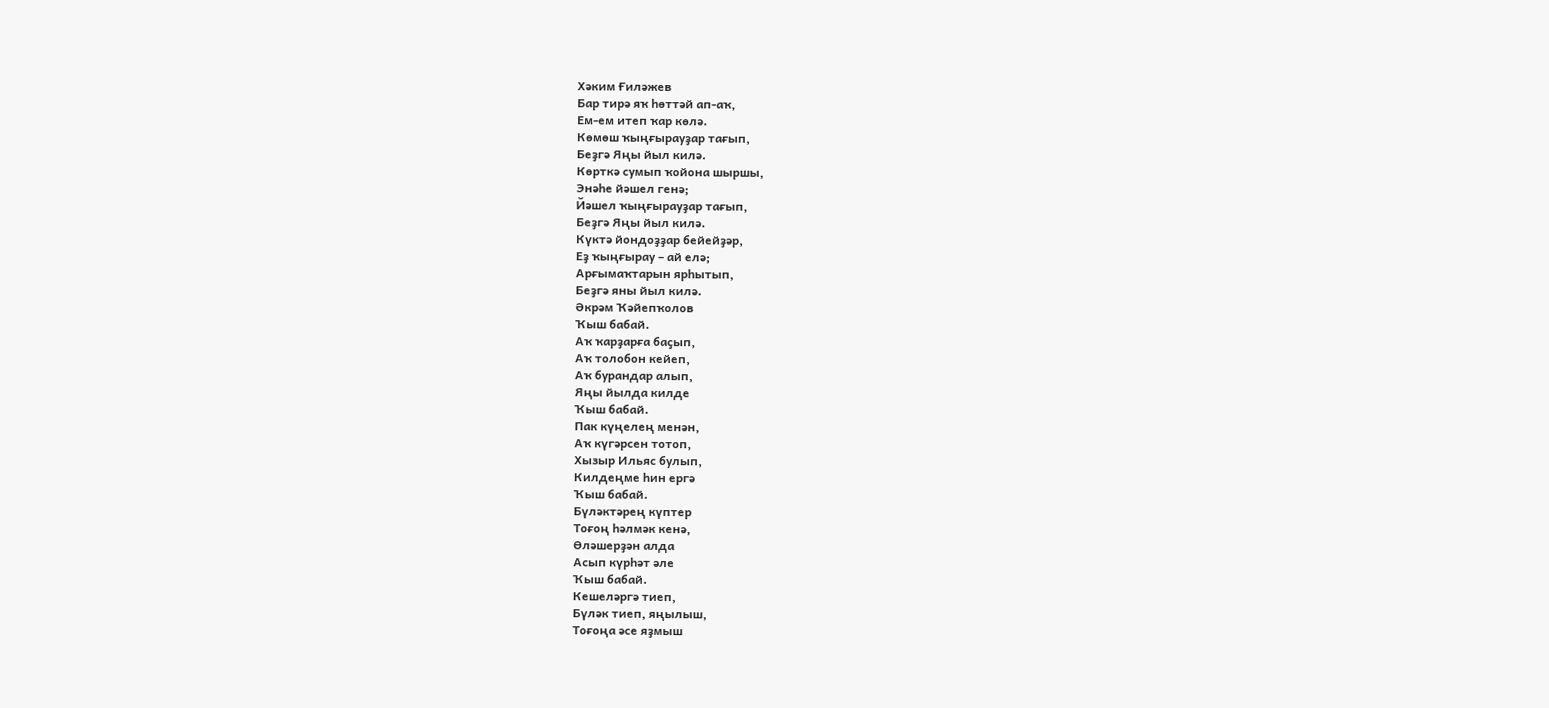Хәким Ғиләжев
Бар тирә яҡ һөттәй ап-аҡ,
Ем-ем итеп ҡар көлә.
Көмөш ҡыңғырауҙар тағып,
Беҙгә Яңы йыл килә.
Көрткә сумып ҡойона шыршы,
Энәһе йәшел генә;
Йәшел ҡыңғырауҙар тағып,
Беҙгә Яңы йыл килә.
Күктә йондоҙҙар бейейҙәр,
Еҙ ҡыңғырау – ай елә;
Арғымаҡтарын ярһытып,
Беҙгә яны йыл килә.
Әкрәм Ҡәйепҡолов
Ҡыш бабай.
Аҡ ҡарҙарға баҫып,
Аҡ толобон кейеп,
Аҡ бурандар алып,
Яңы йылда килде
Ҡыш бабай.
Пак күңелең менән,
Аҡ күгәрсен тотоп,
Хызыр Ильяс булып,
Килдеңме һин ергә
Ҡыш бабай.
Бүләктәрең күптер
Тоғоң һәлмәк кенә,
Өләшерҙән алда
Асып күрһәт әле
Ҡыш бабай.
Кешеләргә тиеп,
Бүләк тиеп, яңылыш,
Тоғоңа әсе яҙмыш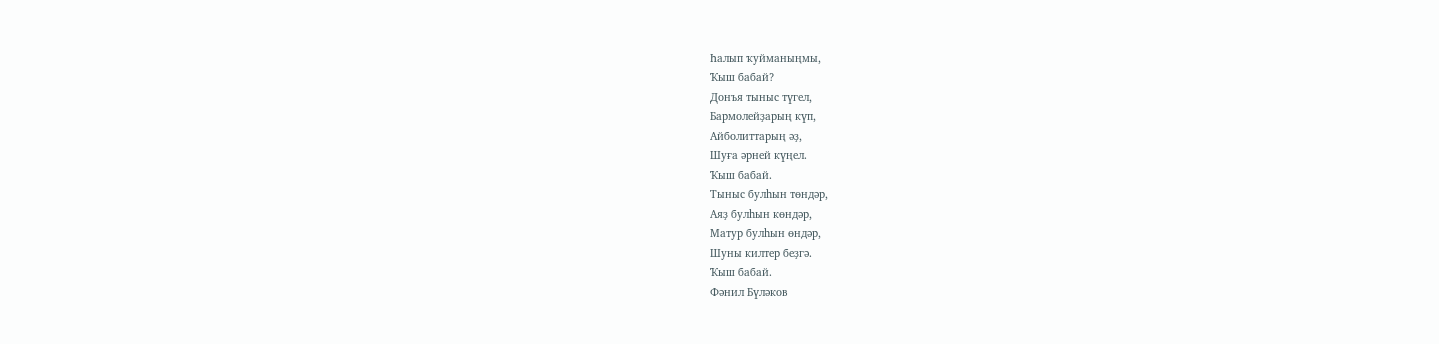Һалып ҡуйманыңмы,
Ҡыш бабай?
Донъя тыныс түгел,
Бармолейҙарың күп,
Айболиттарың әҙ,
Шуға әрней күңел.
Ҡыш бабай.
Тыныс булһын төндәр,
Аяҙ булһын көндәр,
Матур булһын өндәр,
Шуны килтер беҙгә.
Ҡыш бабай.
Фәнил Бүләков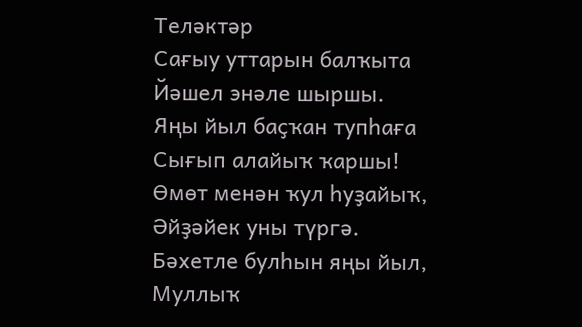Теләктәр
Сағыу уттарын балҡыта
Йәшел энәле шыршы.
Яңы йыл баҫҡан тупһаға
Сығып алайыҡ ҡаршы!
Өмөт менән ҡул һуҙайыҡ,
Әйҙәйек уны түргә.
Бәхетле булһын яңы йыл,
Муллыҡ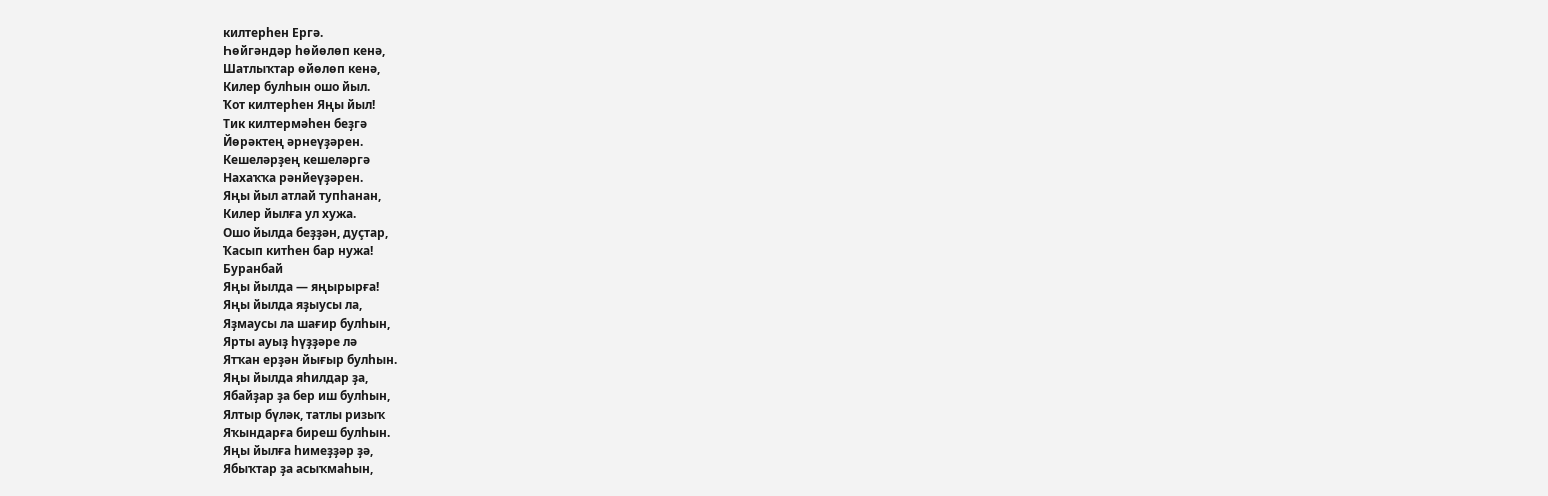килтерһен Ергә.
Һөйгәндәр һөйөлөп кенә,
Шатлыҡтар өйөлөп кенә,
Килер булһын ошо йыл.
Ҡот килтерһен Яңы йыл!
Тик килтермәһен беҙгә
Йөрәктең әрнеүҙәрен.
Кешеләрҙең кешеләргә
Нахаҡҡа рәнйеүҙәрен.
Яңы йыл атлай тупһанан,
Килер йылға ул хужа.
Ошо йылда беҙҙән, дуҫтар,
Ҡасып китһен бар нужа!
Буранбай
Яңы йылда — яңырырға!
Яңы йылда яҙыусы ла,
Яҙмаусы ла шағир булһын,
Ярты ауыҙ һүҙҙәре лә
Ятҡан ерҙән йығыр булһын.
Яңы йылда яһилдар ҙа,
Ябайҙар ҙа бер иш булһын,
Ялтыр бүләк, татлы ризыҡ
Яҡындарға биреш булһын.
Яңы йылға һимеҙҙәр ҙә,
Ябыҡтар ҙа асыҡмаһын,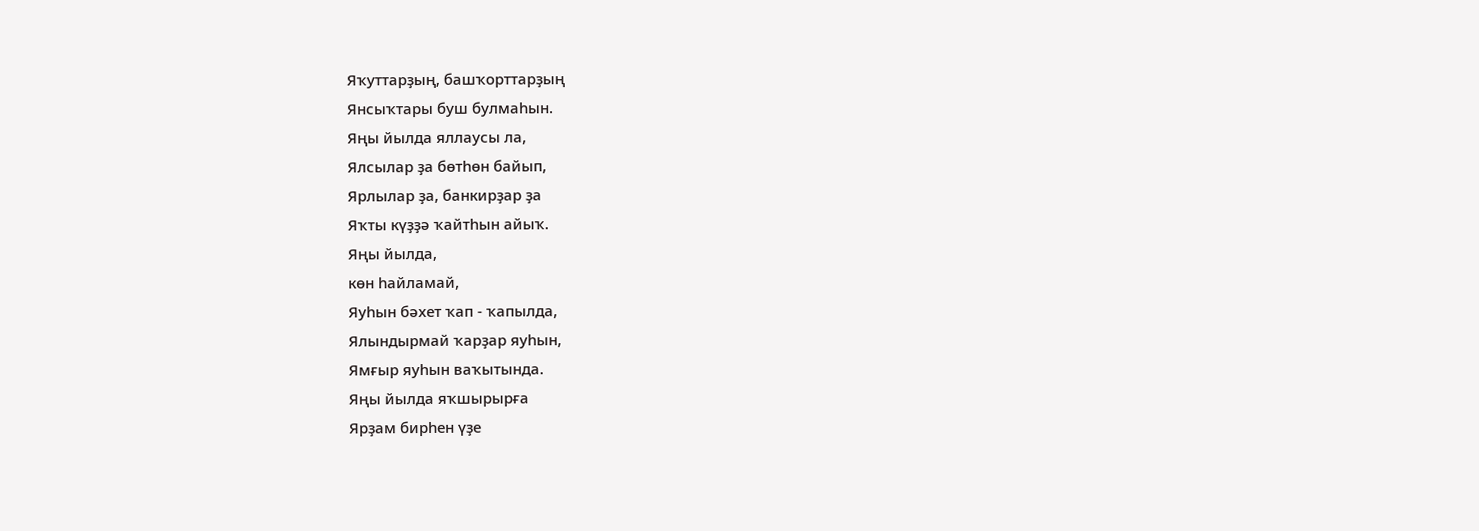Яҡуттарҙың, башҡорттарҙың
Янсыҡтары буш булмаһын.
Яңы йылда яллаусы ла,
Ялсылар ҙа бөтһөн байып,
Ярлылар ҙа, банкирҙар ҙа
Яҡты күҙҙә ҡайтһын айыҡ.
Яңы йылда,
көн һайламай,
Яуһын бәхет ҡап - ҡапылда,
Ялындырмай ҡарҙар яуһын,
Ямғыр яуһын ваҡытында.
Яңы йылда яҡшырырға
Ярҙам бирһен үҙе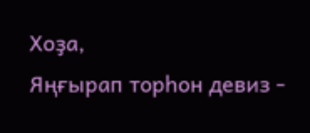Хоҙа,
Яңғырап торһон девиз -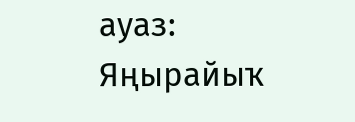ауаз:
Яңырайыҡ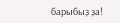барыбыҙ ҙа!